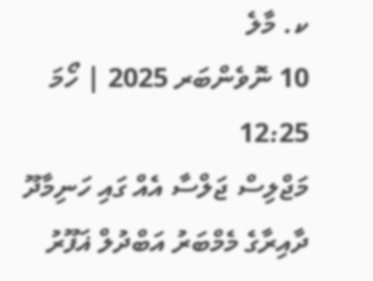ކ. މާލެ
10 ނޮވެންބަރ 2025 | ހޯމަ 12:25
މަޖްލިސް ޖަލްސާ އެއް ގައި ހަނިމާދޫ ދާއިރާގެ މެމްބަރު އަބްދުލް ޣަފޫރު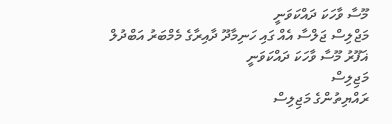މޫސާ ވާހަކަ ދައްކަވަނީ
މަޖްލިސް ޖަލްސާ އެއް ގައި ހަނިމާދޫ ދާއިރާގެ މެމްބަރު އަބްދުލް ޣަފޫރު މޫސާ ވާހަކަ ދައްކަވަނީ
މަޖިލިސް
ރައްޔިތުންގެ މަޖިލިސް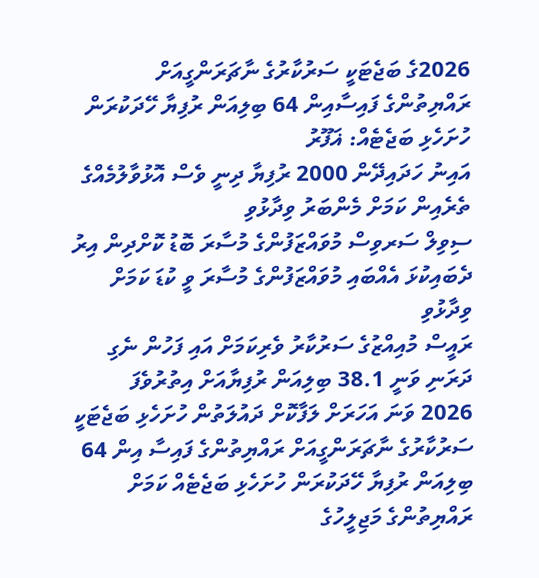2026ގެ ބަޖެޓަކީ ސަރުކާރުގެ ނާޗަރަންގީއަށް ރައްޔިތުންގެ ފައިސާއިން 64 ބިލިއަން ރުފިޔާ ހޭދަކުރަން ހުށަހެޅި ބަޖެޓެއް: ޣަފޫރު
އައިނު ހަދައިދޭން 2000 ރުފިޔާ ދިނީ ވެސް އޮޅުވާލުމެއްގެ ތެރެއިން ކަމަށް މެންބަރު ވިދާޅުވި
ސިވިލް ސަރވިސް މުވައްޒަފުންގެ މުސާރަ ބޮޑު ކޮށްދިން އިރު ދެބައިކުޅަ އެއްބައި މުވައްޒަފުންގެ މުސާރަ ވީ ކުޑަ ކަމަށް ވިދާޅުވި
ރައީސް މުއިއްޒުގެ ސަރުކާރު ވެރިކަމަށް އައި ފަހުން ނެގި ދަރަނި ވަނީ 38.1 ބިލިއަން ރުފިޔާއަށް އިތުރުވެފަ
2026 ވަނަ އަހަރަށް ލަފާކޮށް ދައުލަތުން ހުށަހެޅި ބަޖެޓަކީ ސަރުކާރުގެ ނާޗަރަންގީއަށް ރައްޔިތުންގެ ފައިސާ އިން 64 ބިލިއަން ރުފިޔާ ހޭދަކުރަން ހުށަހެޅި ބަޖެޓެއް ކަމަށް ރައްޔިތުންގެ މަޖިލީހުގެ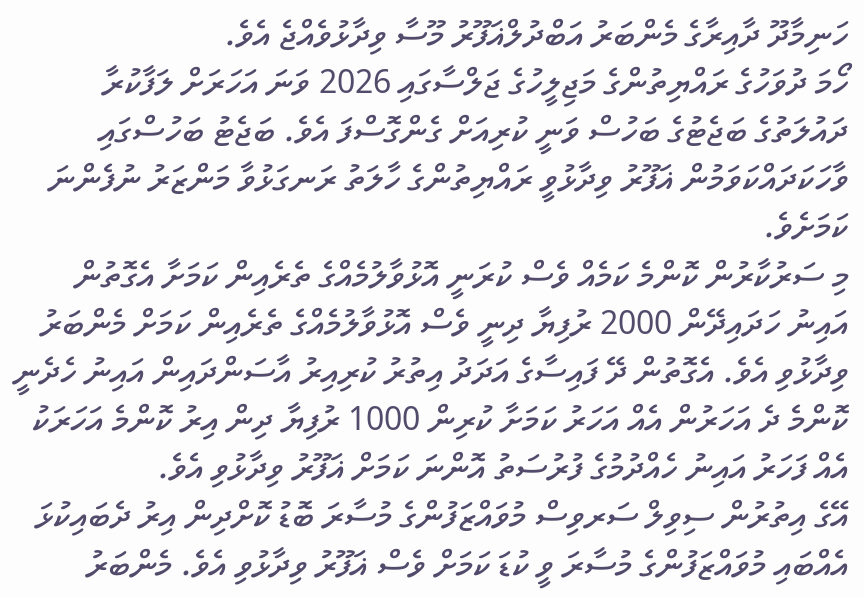ހަނިމާދޫ ދާއިރާގެ މެންބަރު އަބްދުލްޣަފޫރު މޫސާ ވިދާޅުވެއްޖެ އެވެ.
ހޯމަ ދުވަހުގެ ރައްޔިތުންގެ މަޖިލީހުގެ ޖަލްސާގައި 2026 ވަނަ އަހަރަށް ލަފާކުރާ ދައުލަތުގެ ބަޖެޓުގެ ބަހުސް ވަނީ ކުރިއަށް ގެންގޮސްފަ އެވެ. ބަޖެޓު ބަހުސްގައި ވާހަކަދައްކަވަމުން ޣަފޫރު ވިދާޅުވީ ރައްޔިތުންގެ ހާލަތު ރަނގަޅުވާ މަންޒަރު ނުފެންނަ ކަމަށެވެ.
މި ސަރުކާރުން ކޮންމެ ކަމެއް ވެސް ކުރަނީ އޮޅުވާލުމެއްގެ ތެރެއިން ކަމަށާ އެގޮތުން އައިނު ހަދައިދޭން 2000 ރުފިޔާ ދިނީ ވެސް އޮޅުވާލުމެއްގެ ތެރެއިން ކަމަށް މެންބަރު ވިދާޅުވި އެވެ. އެގޮތުން ދޭ ފައިސާގެ އަދަދު އިތުރު ކުރިއިރު އާސަންދައިން އައިނު ހެދެނީ ކޮންމެ ދެ އަހަރުން އެއް އަހަރު ކަމަށާ ކުރިން 1000 ރުފިޔާ ދިން އިރު ކޮންމެ އަހަރަކު އެއް ފަހަރު އައިނު ހެއްދުމުގެ ފުރުސަތު އޮންނަ ކަމަށް ޣަފޫރު ވިދާޅުވި އެވެ.
އޭގެ އިތުރުން ސިވިލް ސަރވިސް މުވައްޒަފުންގެ މުސާރަ ބޮޑު ކޮށްދިން އިރު ދެބައިކުޅަ އެއްބައި މުވައްޒަފުންގެ މުސާރަ ވީ ކުޑަ ކަމަށް ވެސް ޣަފޫރު ވިދާޅުވި އެވެ. މެންބަރު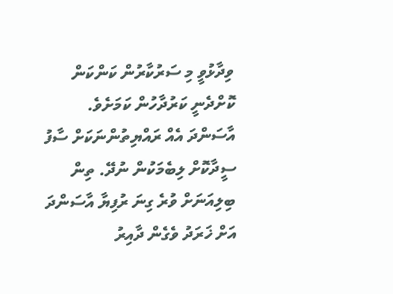ވިދާޅުވީ މި ސަރުކާރުން ކަންކަން ކޮށްދެނީ ކަރުދާހުން ކަމަށެވެ.
އާސަންދަ އެއް ރައްޔިތުންނަކަށް ސާފު ސީދާކޮށް ލިބެމަކުން ނުދޭ. ތިން ބިލިއަނަށް ވުރެ ގިނަ ރުފިޔާ އާސަންދަ އަށް ޚަރަދު ވެގެން ދާއިރު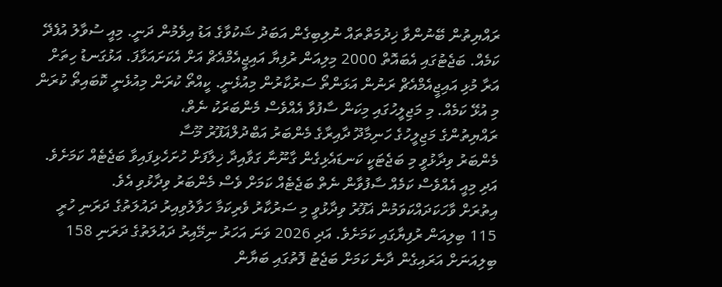ރައްޔިތުން ބޭނުންވާ ޚިދުމަތްތައް ނުލިބިގެން އަބަދު ޝަކުވާގެ އަޑު އިވެމުން ދަނީ. މިއީ ސުވާލު އުފެދޭ ކަމެއް. ބަޖެޓުގައި އެބައޮތް 2000 މިލިއަން ރުފިޔާ އައިޖީއެމްއެޗް އަށް އެކަށައަޅާފަ. އަޅުގަނޑު ހިތަށް އަރާ މުޅި އައިޖީއެމްއެޗް ރަނުން އަޅަންތޯ ސަރުކާރުން މިއުޅެނީ. ކީއްތޯ ކުރަން މިއުޅެނީ ކޮބައިތޯ ކުރަން މި އުޅޭ ކަމެއް. މި މަޖިލީހުގައި މިކަން ސާފުވާ އެއްވެސް މެންބަރަކު ނެތް،
ރައްޔިތުންގެ މަޖިލީހުގެ ހަނިމާދޫ ދާއިރާގެ މެންބަރު އަބްދުލްޣަފޫރު މޫސާ
މެންބަރު ވިދާޅުވީ މި ބަޖެޓަކީ ކަނޑައެޅިގެން ގާނޫނާ ގަވާއިދާ ޚިލާފަށް ހުށަހެޅިފައިވާ ބަޖެޓެއް ކަމަށެވެ. އަދި މިއީ އެއްވެސް ކަމެއް ސާފުވާން ނެތް ބަޖެޓެއް ކަމަށް ވެސް މެންބަރު ވިދާޅުވި އެވެ.
އިތުރަށް ވާހަކަދައްކަވަމުން ޣަފޫރު ވިދާޅުވީ މި ސަރުކާރު ވެރިކަމާ ހަވާލުވިއިރު ދައުލަތުގެ ދަރަނި ހުރީ 115 ބިލިއަން ރުފިޔާގައި ކަމަށެވެ. އަދި 2026 ވަނަ އަހަރު ނިމޭއިރު ދައުލަތުގެ ދަރަނި 158 ބިލިއަނަށް އަރައިގެން ދާނެ ކަމަށް ބަޖެޓު ފޮތުގައި ބަޔާން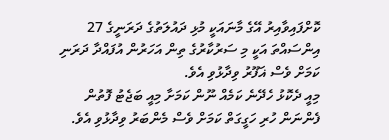ކޮށްފައިވާއިރު އޭގެ މާނައަކީ މުޅި ދައުލަތުގެ ދަރަނީގެ 27 އިންސައްތަ އަކީ މި ސަރުކާރުގެ ތިން އަހަރުން އުފައްދާ ދަރަނި ކަމަށް ވެސް ޣަފޫރު ވިދާޅުވި އެވެ.
މިއީ ދެކޮޅު ހެދޭނެ ކަމެއް ނޫން ކަމަށާ މިއީ ބަޖެޓު ފޮތުން ފެންނަން ހުރި ހަގީގަތް ކަމަށް ވެސް މެންބަރު ވިދާޅުވި އެވެ.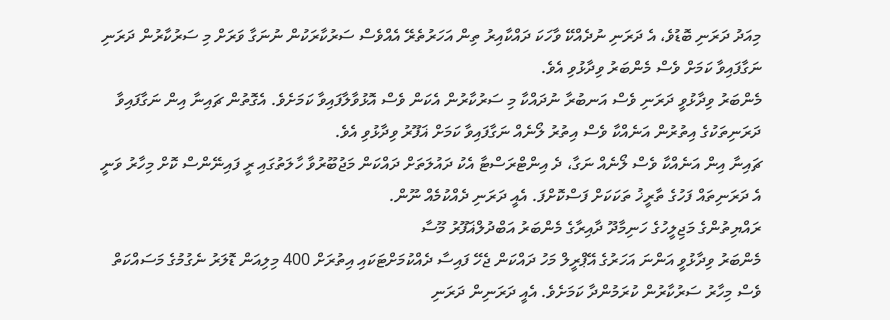މިއަދު ދަރަނި ބޮޑުވެ، އެ ދަރަނި ނުދެއްކޭ ވާހަކަ ދައްކާއިރު ތިން އަހަރުތެރޭ އެއްވެސް ސަރުކާރަކުން ނުނަގާ ވަރަށް މި ސަރުކާރުން ދަރަނި ނަގާފައިވާ ކަމަށް ވެސް މެންބަރު ވިދާޅުވި އެވެ.
މެންބަރު ވިދާޅުވީ ދަރަނި ވެސް އަނބުރާ ނުދައްކާ މި ސަރުކާރުން އެކަން ވެސް އޮޅުވާލާފައިވާ ކަމަށެވެ. އެގޮތުން ޗައިނާ އިން ނަގާފައިވާ ދަރަނިތަކުގެ އިތުރުން އަނެއްކާ ވެސް އިތުރު ލޯނެއް ނަގާފައިވާ ކަމަށް ޣަފޫރު ވިދާޅުވި އެވެ.
ޗައިނާ އިން އަނެއްކާ ވެސް ލޯނެއް ނަގާ، ދެ އިންޓްރަސްޓާ އެކު ދައުލަތަށް ދައްކަން މަޖުބޫރުވާ ހާލަތުގައި ރީ ފައިނޭންސް ކޮށް މިހާރު ވަނީ އެ ދަރަނިތައް ފަހުގެ ތާރީޚު ތަކަކަށް ފަސްކޮށްފަ. އެއީ ދަރަނި ދެއްކުމެއް ނޫން.
ރައްޔިތުންގެ މަޖިލީހުގެ ހަނިމާދޫ ދާއިރާގެ މެންބަރު އަބްދުލްޣަފޫރު މޫސާ
މެންބަރު ވިދާޅުވީ އަންނަ އަހަރުގެ އޭޕްރީލް މަހު ދައްކަން ޖެހޭ ފައިސާ ދެއްކުމަށްޓަކައި އިތުރަށް 400 މިލިއަން ޑޮލަރު ނެގުމުގެ މަސައްކަތް ވެސް މިހާރު ސަރުކާރުން ކުރަމުންދާ ކަމަށެވެ. އެއީ ދަރަނިން ދަރަނި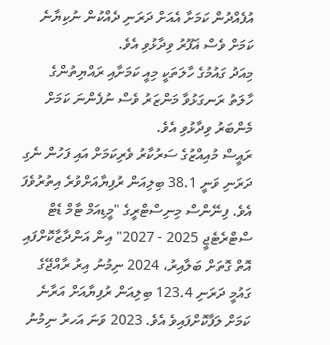އުފެއްދުން ކަމަށާ އެއަށް ދަރަނި ދެއްކުން ނުކިޔާނެ ކަމަށް ވެސް ޣަފޫރު ވިދާޅުވި އެވެ.
މިއަދު ގައުމުގެ ހާލަތަކީ މިއީ ކަމަށާއި ރައްޔިތުންގެ ހާލަތު ރަނގަޅުވާ މަންޒަރު ވެސް ނުފެންނަ ކަމަށް މެންބަރު ވިދާޅުވި އެވެ.
ރައީސް މުއިއްޒުގެ ސަރުކާރު ވެރިކަމަށް އައި ފަހުން ނެގި ދަރަނި ވަނީ 38.1 ބިލިއަން ރުފިޔާއަށްވުރެ އިތުރުވެފަ އެވެ. ފިނޭންސް މިނިސްޓްރީގެ "މީޑިއަމް ޓާމް ޑެޓް ސްޓްރެޓެޖީ 2025 - 2027" އިން އަންދާޒާކޮށްފައި އޮތް ގޮތަށް ބަލާއިރު، 2024 ނިމުނު އިރު ރާއްޖޭގެ ގައުމީ ދަރަނި 123.4 ބިލިއަން ރުފިޔާއަށް އަރާނެ ކަމަށް ލަފާކޮށްފައިވެ އެވެ. 2023 ވަނަ އަހރު ނިމުނު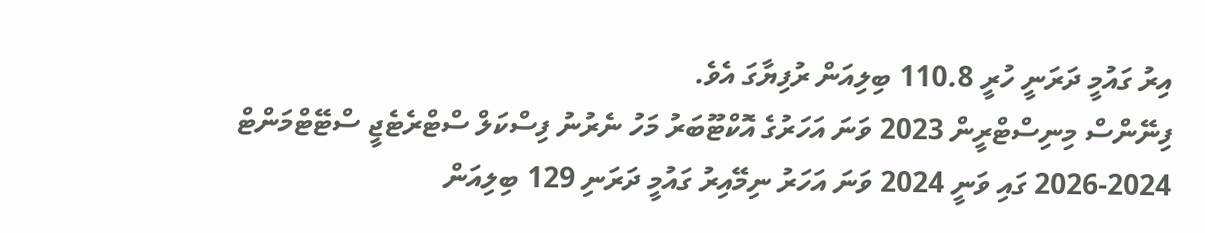އިރު ގައުމީ ދަރަނީ ހުރީ 110.8 ބިލިއަން ރުފިޔާގަ އެވެ.
ފިނޭންސް މިނިސްޓްރީން 2023 ވަނަ އަހަރުގެ އޮކްޓޫބަރު މަހު ނެރުނު ފިސްކަލް ސްޓްރެޓެޖީ ސްޓޭޓްމަންޓް 2024-2026 ގައި ވަނީ 2024 ވަނަ އަހަރު ނިމޭއިރު ގައުމީ ދަރަނި 129 ބިލިއަން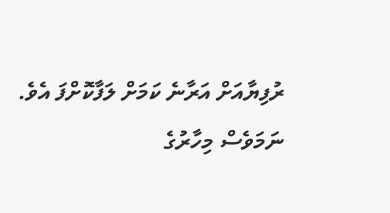ރުފިޔާއަށް އަރާނެ ކަމަށް ލަފާކޮށްފަ އެވެ. ނަމަވެސް މިހާރުގެ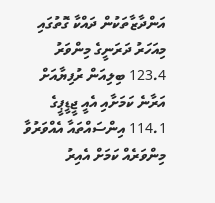އަންދާޒާތަކުން ދައްކާ ގޮތުގައި މިއަހަރު ދަރަނީގެ މިންވަރު 123.4 ބިލިއަން ރުފިޔާއަށް އަރާނެ ކަމަށާއި އެއީ ޖީޑީޕީގެ 114.1 އިންސައްތައާ އެއްވަރުވާ މިންވަރެއް ކަމަށް އެއިރު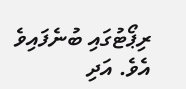ރިޕޯޓުގައި ބުނެފައިވެ އެވެ. އަދި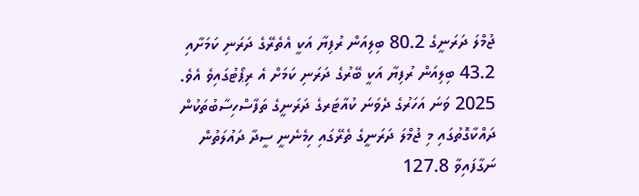ޖުމްލަ ދަރަނީގެ 80.2 ބިލިއަން ރުފިޔާ އަކީ އެތެރޭގެ ދަރަނި ކަމަށާއި 43.2 ބިލިއަން ރުފިޔާ އަކީ ބޭރުގެ ދަރަނި ކަމަށް އެ ރިޕޯޓުގައިވެ އެވެ.
2025 ވަނަ އަހަރުގެ ދެވަނަ ކުއާޓަރގެ ދަރަނީގެ ތަފާސްހިސާބުތަކުން ދައްކާގޮތުގައި މި ޖުމްލަ ދަރަނީގެ ތެރޭގައި ހިމެނެނީ ސީދާ ދައުލަތުން ނަގާފައިވާ 127.8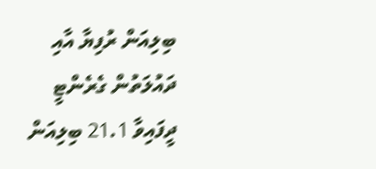ބިލިއަން ރުފިޔާ އާއި ދައުލަތުން ގެރެންޓީ ދީފައިވާ 21.1 ބިލިއަން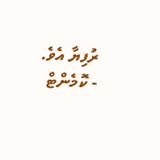ރުފިޔާ އެވެ.
- ކޮމެންޓް